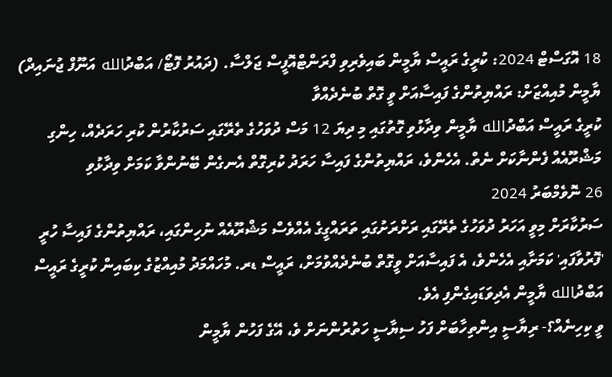18 އޮގަސްޓް 2024: ކުރީގެ ރައީސް ޔާމީން ބައިވެރިވި ފްރަންޓްއޮފީސް ޖަލްސާ. (ދައުރު ފޮޓޯ/ އަބްދުالله އަނޫފް ޖުނައިދް)
ޔާމީން މުއިއްޒަށް: ރައްޔިތުންގެ ފައިސާއަށް ވީ ގޮތް ބުނެދެއްވާ
ކުރީގެ ރައީސް އަބްދުالله ޔާމީން ވިދާޅުވި ގޮތުގައި މި ދިޔަ 12 މަސް ދުވަހުގެ ތެރޭގައި ސަރުކާރުން ކުރި ހަރަދެއް، ހިންގި މަޝްރޫއެއް ފެންނާކަށް ނެތް. އެހެންވެ، ރައްޔިތުންގެ ފައިސާ ހަރަދު ކުރިގޮތް އެނގެން ބޭނުންވާ ކަމަށް ވިދާޅުވި
26 ނޮވެމްބަރު 2024
ސަރުކާރަށް މިވީ އަހަރު ދުވަހުގެ ތެރޭގައި ރަށްރަށުގައި ތަރައްގީގެ އެއްވެސް މަޝްރޫއެއް ނުހިންގައި، ރައްޔިތުންގެ ފައިސާ ހުރީ 'ފޮރުވާފައި' ކަމަށާއި އެހެންވެ، އެ ފައިސާއަށް ވީގޮތް ބުނެދެއްވުމަށް، ރައީސް ޑރ. މުހައްމަދު މުއިއްޒުގެ ކިބައިން ކުރީގެ ރައީސް އަބްދުالله ޔާމީން އެދިވަޑައިގެންފި އެވެ.
ވީ ކިހިނެއް؟- ރިޔާސީ އިންތިހާބަށް ފަހު ސިޔާސީ ހަތުރުންނަށް ވެ، އޭގެ ފަހުން ޔާމީން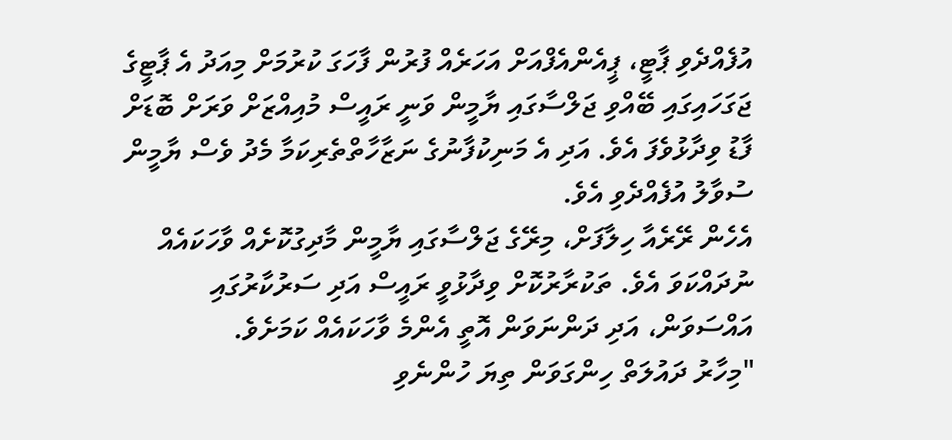އުފެއްދެވި ޕާޓީ، ޕީއެންއެފްއަށް އަހަރެއް ފުރުން ފާހަގަ ކުރުމަށް މިއަދު އެ ޕާޓީގެ ޖަގަހައިގައި ބޭއްވި ޖަލްސާގައި ޔާމީން ވަނީ ރައީސް މުއިއްޒަށް ވަރަށް ބޮޑަށް ފާޑު ވިދާޅުވެފަ އެވެ. އަދި އެ މަނިކުފާނުގެ ނަޒާހާތްތެރިކަމާ މެދު ވެސް ޔާމީން ސުވާލު އުފެއްދެވި އެވެ.
އެހެން ރޭރެއާ ހިލާފަށް، މިރޭގެ ޖަލްސާގައި ޔާމީން މާދިގުކޮށެއް ވާހަކައެއް ނުދައްކަވަ އެވެ. ތަކުރާރުކޮށް ވިދާޅުވީ ރައީސް އަދި ސަރުކާރުގައި އައްސަވަން، އަދި ދަންނަވަން އޮތީ އެންމެ ވާހަކައެއް ކަމަށެވެ.
"މިހާރު ދައުލަތް ހިންގަވަން ތިޔަ ހުންނެވި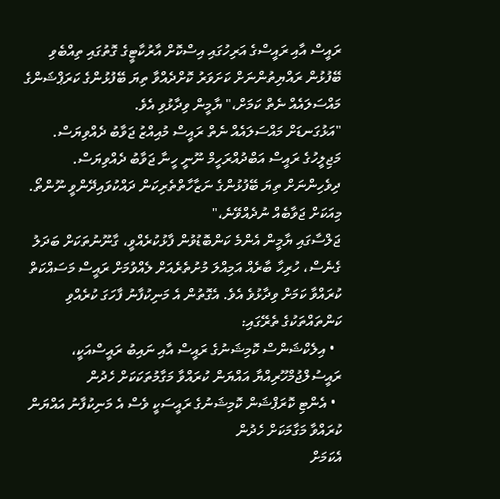ރައީސް އާއި ރައީސްގެ އަރިހުގައި އިސްކޮށް އާރުކާޓީގެ ގޮތުގައި ތިއްބެވި ބޭފުޅުން ރައްޔިތުންނަށް ކަށަވަރު ކޮށްދެއްވާ ތިޔަ ބޭފުޅުންގެ ކަރަޕްޝަންގެ މައްސަލައެއް ނެތް ކަމަށް،" ޔާމީން ވިދާޅުވި އެވެ.
"އަޅުގަނޑަށް މައްސަލައެއް ނެތް ރައީސް މުއިއްޒު ޖަވާބު ދެއްވިޔަސް. މަޖިލީހުގެ ރައީސް އަބްދުއްރަހީމް ނޫނީ ހީނާ ޖަވާބު ދެއްވިޔަސް. ދިވެހިންނަށް ތިޔަ ބޭފުޅުންގެ ނަޒާހާތްތެރިކަން ދައްކުވައިދޭންވީ ނޫންތޯ. މިއަކަށް ޖަވާބެއް ނުދެއްވޭނެ،"
ޖަލްސާގައި ޔާމީން އެންމެ ކަންބޮޑުވުން ފާޅުކުރެއްވީ، ގާނޫނުތަކަށް ބަދަލު ގެނެސް، ހުރިހާ ބާރެއް އަމިއްލަ މުށުތެރެއަށް ލެއްވުމަށް ރައީސް މަސައްކަތް ކުރައްވާ ކަމަށް ވިދާޅުވެ އެވެ. އެގޮތުން އެ މަނިކުފާނު ފާހަގަ ކުރެއްވި ކަންތައްތަކުގެ ތެރޭގައި:
  • އިލެކްޝަންސް ކޮމިޝަނުގެ ރައީސް އާއި ނައިބު ރައީސްއަކީ، ރައީސުލްޖުމްހޫރިއްޔާ އައްޔަން ކުރައްވާ މަގާމުތަކަކަށް ހެދުން
  • އެންޓި ކޮރަޕްޝަން ކޮމިޝަނުގެ ރައީސަކީ ވެސް އެ މަނިކުފާނު އައްޔަން ކުރައްވާ މަގާމަކަށް ހެދުން
އެކަމަށް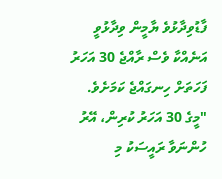ފާޑުވިދާޅުވެ ޔާމީން ވިދާޅުވީ އަނެއްކާ ވެސް ރާއްޖެ 30 އަހަރު ފަހަތަށް ހިނގައްޖެ ކަމަށެވެ.
"މީގެ 30 އަހަރު ކުރިން، އޭރު ހުންނަވާ ރައީސަކު މި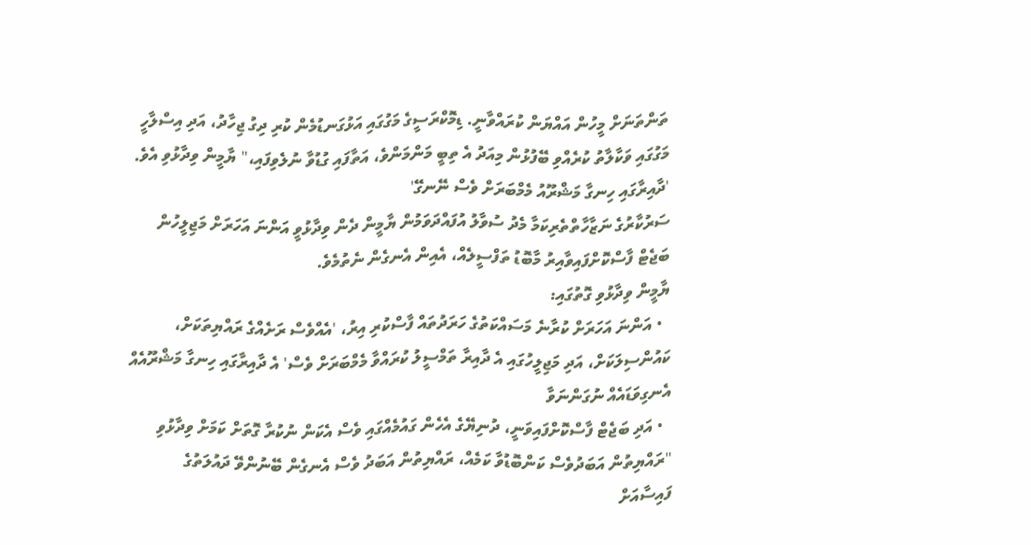ތަންތަނަށް މީހުން އައްޔަން ކުރައްވާނީ. ޑިމޮކްރަސީގެ މަގުގައި އަޅުގަނޑުމެން ކުރި ދިގު ޖިހާދު، އަދި އިސްލާހީ މަގުގައި ވަކާލާތު ކުރެއްވި ބޭފުޅުން މިއަދު އެ ތިބީ މަންމަންވެ، އަތާފައި ގުޑުވާ ނުލެވިފައި،" ޔާމީން ވިދާޅުވި އެވެ.
'ދާއިރާގައި ހިނގާ މަޝްރޫއު މެމްބަރަށް ވެސް ނޭނގޭ'
ސަރުކާރުގެ ނަޒާހާތްތެރިކަމާ މެދު ސުވާލު އުފައްދަވަމުން ޔާމީން ދެން ވިދާޅުވީ އަންނަ އަހަރަށް މަޖިލީހުން ބަޖެޓް ފާސްކޮށްފައިވާއިރު މާބޮޑު ތަފްސީލެއް، އެއިން އެނގެން ނެތުމެވެ.
ޔާމީން ވިދާޅުވި ގޮތުގައި:
  • އަންނަ އަހަރަށް ކުރާނެ މަސައްކަތުގެ ހަރަދުތައް ފާސްކުރި އިރު، 'އެއްވެސް ރަށެއްގެ ރައްޔިތަކަށް، ކައުންސިލަކަށް، އަދި މަޖިލީހުގައި އެ ދާއިރާ ތަމްސީލު ކުރައްވާ މެމްބަރަށް ވެސް' އެ ދާއިރާގައި ހިނގާ މަޝްރޫއެއް އެނގިވަޑައެއް ނުގަންނަވާ
  • އަދި ބަޖެޓް ފާސްކޮށްފައިވަނީ، ދުނިޔޭގެ އެހެން ގައުމެއްގައި ވެސް އެކަން ނުކުރާ ގޮތަށް ކަމަށް ވިދާޅުވި
"ރައްޔިތުން އަބަދުވެސް ކަންބޮޑުވާ ކަމެއް، ރައްޔިތުން އަބަދު ވެސް އެނގެން ބޭނުންވޭ ދައުލަތުގެ ފައިސާއަށް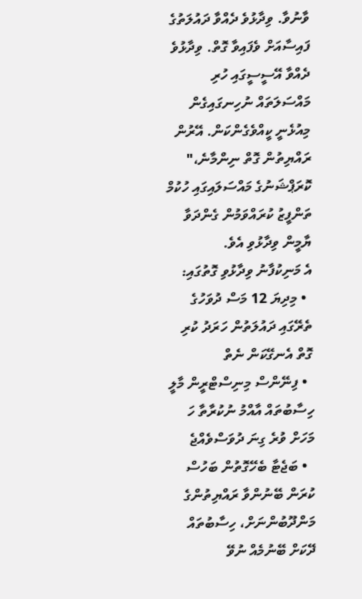ވާނުވާ. ވިދާޅުވެ ދެއްވާ ދައުލަތުގެ ފައިސާއަށް ވެފައިވާ ގޮތް. ވިދާޅުވެ ދެއްވާ އޭސީސީގައި ހުރި މައްސަލަތައް ނުހިނގައިގެން މިއުޅެނީ ކީއްވެގެންކަން. އޭރުން ރައްޔިތުން ގޮތް ނިންމާނެ،" ކޮރަޕްޝަނުގެ މައްސަލައިގައި ހުކުމް ތަންފީޒު ކުރައްވަމުން ގެންދަވާ ޔާމީން ވިދާޅުވި އެވެ.
އެ މަނިކުފާނު ވިދާޅުވި ގޮތުގައި:
  • މިދިޔަ 12 މަސް ދުވަހުގެ ތެރޭގައި ދައުލަތުން ހަރަދު ކުރި ގޮތް އެނގޭކަން ނެތް
  • ފިނޭންސް މިނިސްޓްރީން މާލީ ހިސާބުތައް އާއްމު ނުކުރާތާ ހަ މަހަށް ވުރެ ގިނަ ދުވަސްވެއްޖެ
  • ބަޖެޓާ ބެހޭގޮތުން ބަހުސް ކުރަން ބޭނުންވާ ރައްޔިތުންގެ މަންދޫބުންނަށް، ހިސާބުތައް ދޭކަށް ބޭނުމެއް ނުވޭ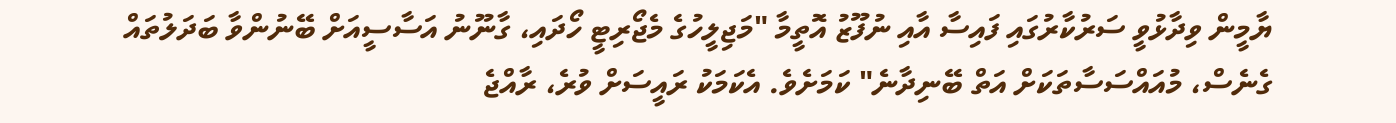ޔާމީން ވިދާޅުވީ ސަރުކާރުގައި ފައިސާ އާއި ނުފޫޒު އޮތީމާ "މަޖިލީހުގެ މެޖޯރިޓީ ހޯދައި، ގާނޫނު އަސާސީއަށް ބޭނުންވާ ބަދަލުތައް ގެނެސް، މުއައްސަސާތަކަށް އަތް ބޭނިދާނެ" ކަމަށެވެ. އެކަމަކު ރައީސަށް ވުރެ، ރާއްޖެ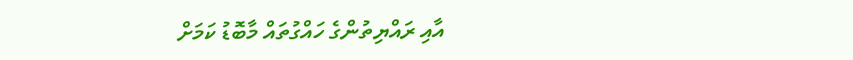އާއި ރައްޔިތުންގެ ހައްގުތައް މާބޮޑު ކަމަށް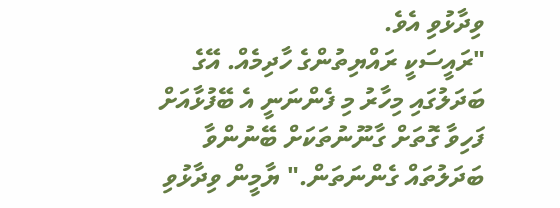ވިދާޅުވި އެވެ.
"ރައީސަކީ ރައްޔިތުންގެ ހާދިމެއް. އޭގެ ބަދަލުގައި މިހާރު މި ފެންނަނީ އެ ބޭފުޅާއަށް ފަހިވާ ގޮތަށް ގާނޫނުތަކަށް ބޭނުންވާ ބަދަލުތައް ގެންނަތަން." ޔާމީން ވިދާޅުވި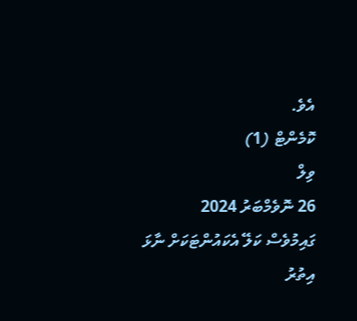އެވެ.
ކޮމެންޓް (1)
ވިލް
26 ނޮވެމްބަރު 2024
ގައިމުވެސް ކަލޭ އެކައުންޓަކަށް ނާޅަ
އިތުރު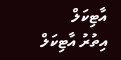އާޓިކަލް
އިތުރު އާޓިކަލް